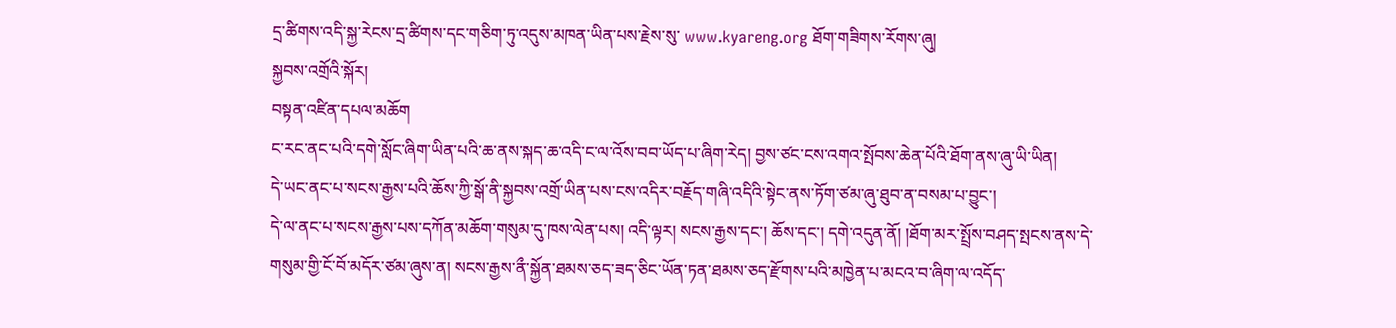དྲ་ཚིགས་འདི་སྐྱ་རེངས་དྲ་ཚིགས་དང་གཅིག་ཏུ་འདུས་མཁན་ཡིན་པས་རྗེས་སུ་ www.kyareng.org ཐོག་གཟིགས་རོགས་ཞུ།
སྐྱབས་འགྲོའི་སྐོར།
བསྟན་འཛིན་དཔལ་མཆོག
ང་རང་ནང་པའི་དགེ་སློང་ཞིག་ཡིན་པའི་ཆ་ནས་སྐད་ཆ་འདི་ང་ལ་འོས་བབ་ཡོད་པ་ཞིག་རེད། བྱས་ཙང་ངས་འགའ་སྤོབས་ཆེན་པོའི་ཐོག་ནས་ཞུ་ཡི་ཡིན།
དེ་ཡང་ནང་པ་སངས་རྒྱས་པའི་ཆོས་ཀྱི་སྒོ་ནི་སྐྱབས་འགྲོ་ཡིན་པས་ངས་འདིར་བརྗོད་གཞི་འདིའི་སྟེང་ནས་ཏོག་ཙམ་ཞུ་ཐུབ་ན་བསམ་པ་བྱུང་།
དེ་ལ་ནང་པ་སངས་རྒྱས་པས་དཀོན་མཆོག་གསུམ་དུ་ཁས་ལེན་པས། འདི་ལྟར། སངས་རྒྱས་དང་། ཆོས་དང་། དགེ་འདུན་ནོ། །ཐོག་མར་སྤྲོས་བཤད་སྤངས་ནས་དེ་གསུམ་གྱི་ངོ་བོ་མདོར་ཙམ་ཞུས་ན། སངས་རྒྱས་ནྀ་སྐྱོན་ཐམས་ཅད་ཟད་ཅིང་ཡོན་ཏན་ཐམས་ཅད་རྫོགས་པའི་མཁྱེན་པ་མངའ་བ་ཞིག་ལ་འདོད་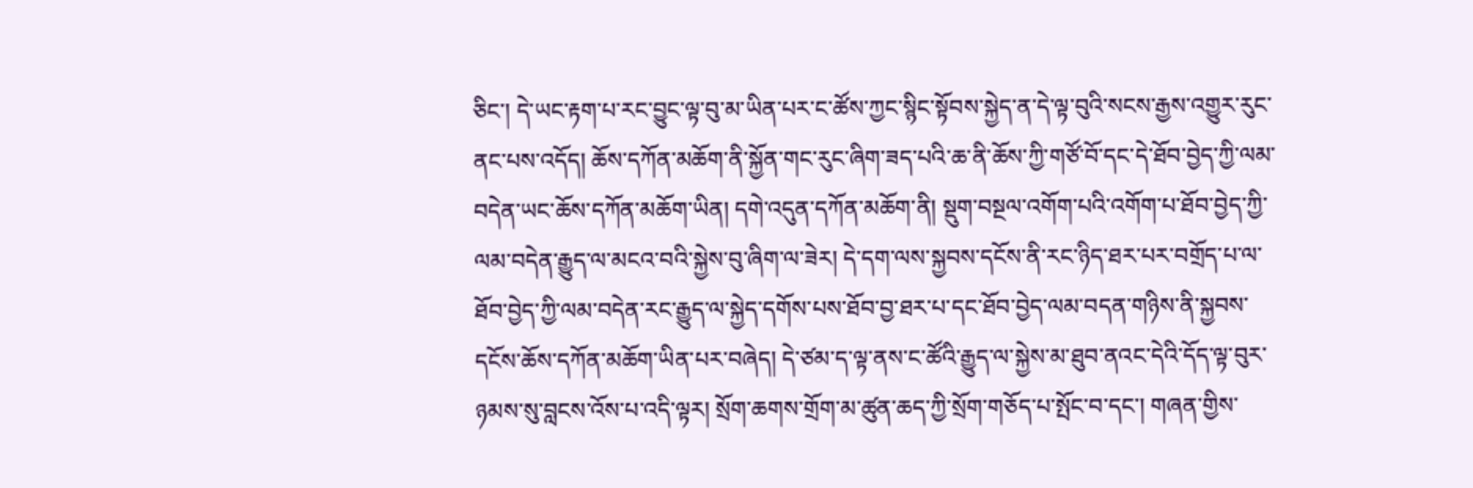ཅིང་། དེ་ཡང་རྟག་པ་རང་བྱུང་ལྟ་བུ་མ་ཡིན་པར་ང་ཚོས་ཀྱང་སྙིང་སྟོབས་སྐྱེད་ན་དེ་ལྟ་བུའི་སངས་རྒྱས་འགྱུར་རུང་ནང་པས་འདོད། ཆོས་དཀོན་མཆོག་ནི་སྐྱོན་གང་རུང་ཞིག་ཟད་པའི་ཆ་ནི་ཆོས་ཀྱི་གཙོ་བོ་དང་དེ་ཐོབ་བྱེད་ཀྱི་ལམ་བདེན་ཡང་ཆོས་དཀོན་མཆོག་ཡིན། དགེ་འདུན་དཀོན་མཆོག་ནི། སྡུག་བསྔལ་འགོག་པའི་འགོག་པ་ཐོབ་བྱེད་ཀྱི་ལམ་བདེན་རྒྱུད་ལ་མངའ་བའི་སྐྱེས་བུ་ཞིག་ལ་ཟེར། དེ་དག་ལས་སྐྱབས་དངོས་ནི་རང་ཉིད་ཐར་པར་བགྲོད་པ་ལ་ཐོབ་བྱེད་ཀྱི་ལམ་བདེན་རང་རྒྱུད་ལ་སྐྱེད་དགོས་པས་ཐོབ་བྱ་ཐར་པ་དང་ཐོབ་བྱེད་ལམ་བདན་གཉིས་ནི་སྐྱབས་དངོས་ཆོས་དཀོན་མཆོག་ཡིན་པར་བཞེད། དེ་ཙམ་ད་ལྟ་ནས་ང་ཚོའི་རྒྱུད་ལ་སྐྱེས་མ་ཐུབ་ནའང་དེའི་དོད་ལྟ་བུར་ཉམས་སུ་བླངས་འོས་པ་འདི་ལྟར། སྲོག་ཆགས་གྲོག་མ་ཚུན་ཆད་ཀྱི་སྲོག་གཅོད་པ་སྤོང་བ་དང་། གཞན་གྱིས་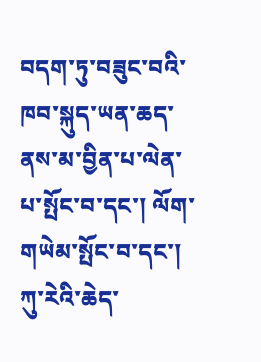བདག་ཏུ་བཟུང་བའི་ཁབ་སྐུད་ཡན་ཆད་ནས་མ་བྱིན་པ་ལེན་པ་སྤོང་བ་དང་། ལོག་གཡེམ་སྤོང་བ་དང་། ཀུ་རེའི་ཆེད་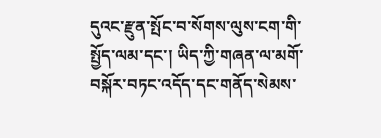དུའང་རྫུན་སྤོང་བ་སོགས་ལུས་ངག་གི་སྤྱོད་ལམ་དང་། ཡིད་ཀྱི་གཞན་ལ་མགོ་བསྐོར་བཏང་འདོད་དང་གནོད་སེམས་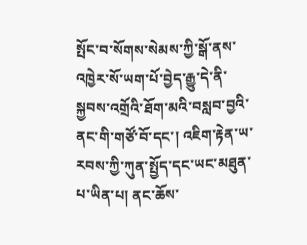སྤོང་བ་སོགས་སེམས་ཀྱི་སྒོ་ནས་འཁྱེར་སོ་ཡག་པོ་བྱེད་རྒྱུ་དེ་ནི་སྐྱབས་འགྲོའི་ཐོག་མའི་བསླབ་བྱའི་ནང་གི་གཙོ་བོ་དང་། འཇིག་རྟེན་ཡ་རབས་ཀྱི་ཀུན་སྤྱོད་དང་ཡང་མཐུན་པ་ཡིན་པ། ནང་ཆོས་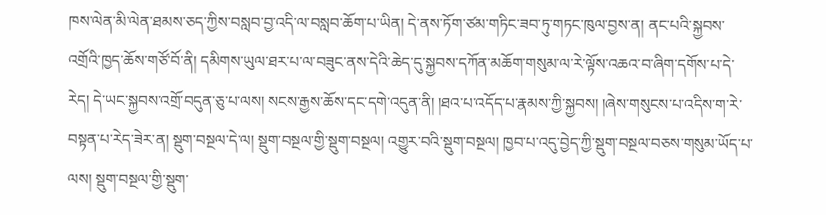ཁས་ལེན་མི་ལེན་ཐམས་ཅད་ཀྱིས་བསླབ་བྱ་འདི་ལ་བསླབ་ཆོག་པ་ཡིན། དེ་ནས་ཏོག་ཙམ་གཏིང་ཟབ་ཏུ་གཏང་ཁུལ་བྱས་ན། ནང་པའི་སྐྱབས་འགྲོའི་ཁྱད་ཆོས་གཙོ་བོ་ནི། དམིགས་ཡུལ་ཐར་པ་ལ་བཟུང་ནས་དེའི་ཆེད་དུ་སྐྱབས་དཀོན་མཆོག་གསུམ་ལ་རེ་ལྟོས་འཆའ་བ་ཞིག་དགོས་པ་དེ་རེད། དེ་ཡང་སྐྱབས་འགྲོ་བདུན་ཅུ་པ་ལས། སངས་རྒྱས་ཆོས་དང་དགེ་འདུན་ནི། །ཐའ་པ་འདོད་པ་རྣམས་ཀྱི་སྐྱབས། །ཞེས་གསུངས་པ་འདིས་ག་རེ་བསྟན་པ་རེད་ཟེར་ན། སྡུག་བསྔལ་དེ་ལ། སྡུག་བསྔལ་གྱི་སྡུག་བསྔལ། འགྱུར་བའི་སྡུག་བསྔལ། ཁྱབ་པ་འདུ་བྱེད་ཀྱི་སྡུག་བསྔལ་བཅས་གསུམ་ཡོད་པ་ལས། སྡུག་བསྔལ་གྱི་སྡུག་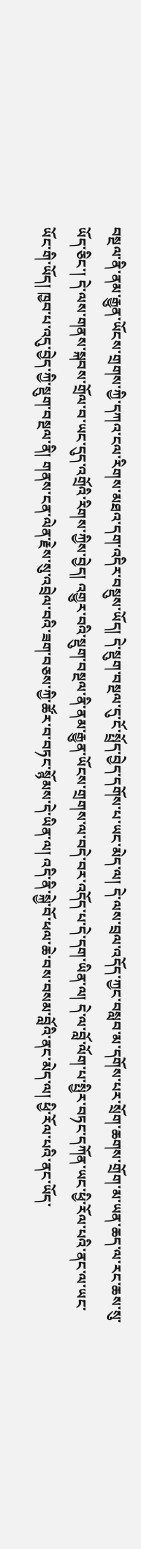བསྔལ་ནི་ནམ་རྒྱུན་ཡོངས་གྲགས་ཀྱི་དཀའ་ངལ་རིགས་མཐའ་དག་འདིར་བསྡུས་ཡོད། དེ་སྡུག་བསྔལ་དུ་ངོ་སྤྲོད་བྱེད་དགོས་པ་ཡང་མེད་ལ། དེ་ལས་བྲལ་འདོད་ཀྱང་བསླབ་མ་དགོས་པར་སྲོག་ཆགས་གྲོག་མ་ཡན་ཆད་ལ་རང་ཆས་སུ་ཡོད་ཅིང་། དེ་ལས་གནས་སྐབས་གྲོལ་བ་ཡང་དུད་འགྲོའི་རིགས་ཀྱིས་བྱེད། འགྱུར་བའི་སྡུག་བསྔལ་ནི་ནམ་རྒྱུན་ཡོངས་གྲགས་ལ་བདེ་བར་འདོད་པ་དེ་དག་ཡིན་ལ། དེ་ལ་བློ་ལོག་པ་སྤྱིར་བཏང་དཀོན་ཡང་ཕྱི་རོལ་པའི་ནང་ལ་ཡང་ཡོང་གི་ཡོད། ཁྱབ་པ་འདུ་བྱེད་ཀྱི་སྡུག་བསྔལ་ནི། གནས་ངན་ལེན་རྗེས་སུ་འབྲེལ་བའི་ཟག་བཅས་ཀྱི་ཚོར་བ་བཏང་སྙོམས་དེ་ཡིན་ལ། འདི་ནི་སྐྱེ་བོ་ཕལ་ཆེ་བས་བསམ་བློའི་ནང་མེད་ལ། ཕྱི་རོལ་པའི་ནང་ཡོད་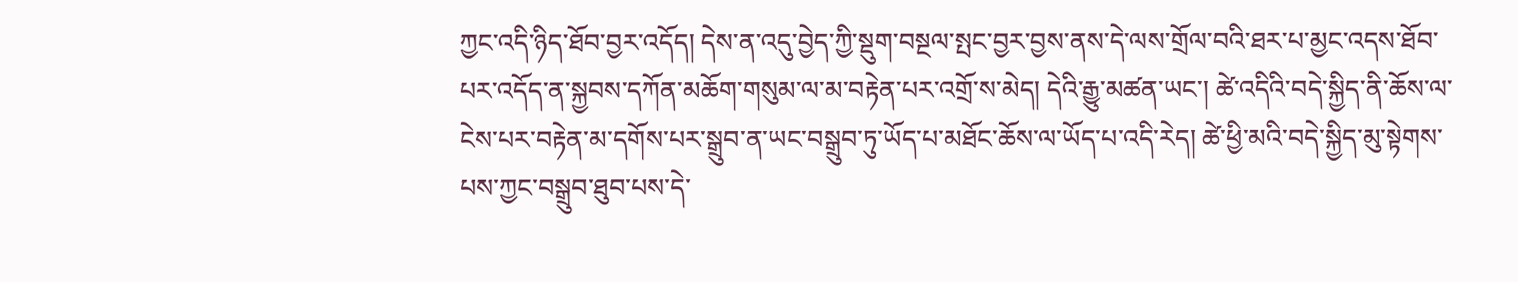ཀྱང་འདི་ཉིད་ཐོབ་བྱར་འདོད། དེས་ན་འདུ་བྱེད་ཀྱི་སྡུག་བསྔལ་སྤང་བྱར་བྱས་ནས་དེ་ལས་གྲོལ་བའི་ཐར་པ་མྱང་འདས་ཐོབ་པར་འདོད་ན་སྐྱབས་དཀོན་མཆོག་གསུམ་ལ་མ་བརྟེན་པར་འགྲོ་ས་མེད། དེའི་རྒྱུ་མཚན་ཡང་། ཚེ་འདིའི་བདེ་སྐྱིད་ནི་ཆོས་ལ་ངེས་པར་བརྟེན་མ་དགོས་པར་སྒྲུབ་ན་ཡང་བསྒྲུབ་ཏུ་ཡོད་པ་མཐོང་ཆོས་ལ་ཡོད་པ་འདི་རེད། ཚེ་ཕྱི་མའི་བདེ་སྐྱིད་མུ་སྟེགས་པས་ཀྱང་བསྒྲུབ་ཐུབ་པས་དེ་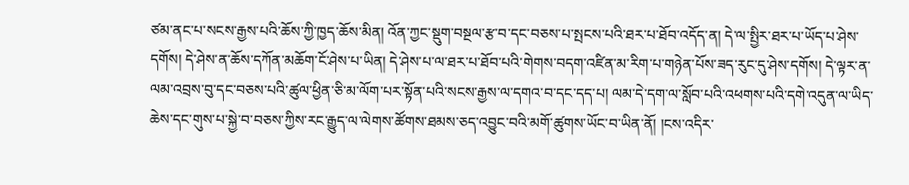ཙམ་ནང་པ་སངས་རྒྱས་པའི་ཆོས་ཀྱི་ཁྱད་ཆོས་མིན། འོན་ཀྱང་སྡུག་བསྔལ་རྩ་བ་དང་བཅས་པ་སྤངས་པའི་ཐར་པ་ཐོབ་འདོད་ན། དེ་ལ་སྤྱིར་ཐར་པ་ཡོད་པ་ཤེས་དགོས། དེ་ཤེས་ན་ཆོས་དཀོན་མཆོག་ངོ་ཤེས་པ་ཡིན། དེ་ཤེས་པ་ལ་ཐར་པ་ཐོབ་པའི་གེགས་བདག་འཛིན་མ་རིག་པ་གཉེན་པོས་ཟད་རུང་དུ་ཤེས་དགོས། དེ་ལྟར་ན་ལམ་འབྲས་བུ་དང་བཅས་པའི་ཚུལ་ཕྱིན་ཅི་མ་ལོག་པར་སྟོན་པའི་སངས་རྒྱས་ལ་དགའ་བ་དང་དད་པ། ལམ་དེ་དག་ལ་སློབ་པའི་འཕགས་པའི་དགེ་འདུན་ལ་ཡིད་ཆེས་དང་གུས་པ་སྐྱེ་བ་བཅས་ཀྱིས་རང་རྒྱུད་ལ་ལེགས་ཚོགས་ཐམས་ཅད་འབྱུང་བའི་མགོ་ཚུགས་ཡོང་བ་ཡིན་ནོ། །ངས་འདིར་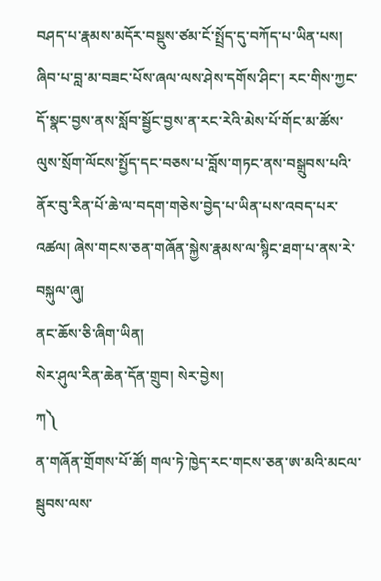བཤད་པ་རྣམས་མདོར་བསྡུས་ཙམ་ངོ་སྤྲོད་དུ་བཀོད་པ་ཡིན་པས། ཞིབ་པ་བླ་མ་བཟང་པོས་ཞལ་ལས་ཤེས་དགོས་ཤིང་། རང་གིས་ཀྱང་དོ་སྣང་བྱས་ནས་སློབ་སྦྱོང་བྱས་ན་རང་རེའི་མེས་པོ་གོང་མ་ཚོས་ལུས་སྲོག་ལོངས་སྤྱོད་དང་བཅས་པ་བློས་གཏང་ནས་བསྒྲུབས་པའི་ནོར་བུ་རིན་པོ་ཆེ་ལ་བདག་གཅེས་བྱེད་པ་ཡིན་པས་འབད་པར་འཚལ། ཞེས་གངས་ཅན་གཞོན་སྐྱེས་རྣམས་ལ་སྙིང་ཐག་པ་ནས་རེ་བསྐུལ་ཞུ།
ནང་ཆོས་ཅི་ཞིག་ཡིན།
སེར་ཤུལ་རིན་ཆེན་དོན་གྲུབ། སེར་བྱེས།
ཀ༽
ན་གཞོན་གྲོགས་པོ་ཚོ། གལ་ཏེ་ཁྱེད་རང་གངས་ཅན་ཨ་མའི་མངལ་སྦུབས་ལས་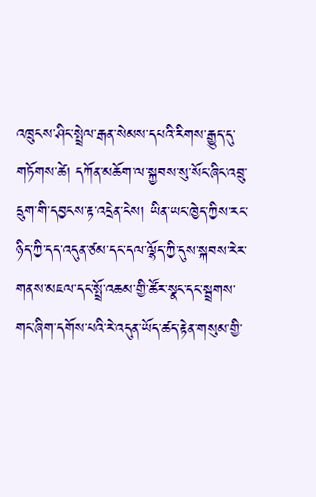འཁྲུངས་ཤིང་སྤྲེལ་རྒན་སེམས་དཔའི་རིགས་རྒྱུད་དུ་གཏོགས་ཚེ། དཀོན་མཆོག་ལ་སྐྱབས་སུ་སོང་ཞིང་འབྲུ་དྲུག་གི་དབྱངས་རྟ་འདྲེན་ངེས། ཡིན་ཡང་ཁྱེད་ཀྱིས་རང་ཉིད་ཀྱི་དད་འདུན་ཙམ་དང་དལ་ལྷོད་ཀྱི་དུས་སྐབས་རེར་གནས་མཇལ་དང་སྤྲོ་འཆམ་གྱི་ཚོར་སྣང་དང་སྦྲགས་གང་ཞིག་དགོས་པའི་རེ་འདུན་ཡོད་ཚད་རྟེན་གསུམ་གྱི་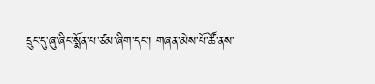དྲུང་དུ་ཞུ་ཞིང་སྨོན་པ་ཙམ་ཞིག་དང་། གཞན་མེས་པོ་ཚོ་ནས་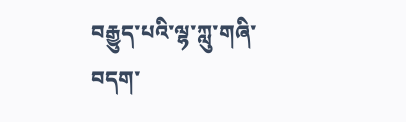བརྒྱུད་པའི་ལྷ་ཀླུ་གཞི་བདག་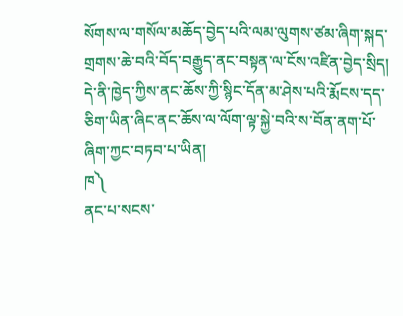སོགས་ལ་གསོལ་མཆོད་བྱེད་པའི་ལམ་ལུགས་ཙམ་ཞིག་སྐད་གྲགས་ཆེ་བའི་བོད་བརྒྱུད་ནང་བསྟན་ལ་ངོས་འཛིན་བྱེད་སྲིད། དེ་ནི་ཁྱེད་ཀྱིས་ནང་ཆོས་ཀྱི་སྙིང་དོན་མ་ཤེས་པའི་རྨོངས་དད་ཅིག་ཡིན་ཞིང་ནང་ཆོས་ལ་ལོག་ལྟ་སྐྱེ་བའི་ས་བོན་ནག་པོ་ཞིག་ཀྱང་བཏབ་པ་ཡིན།
ཁ༽
ནང་པ་སངས་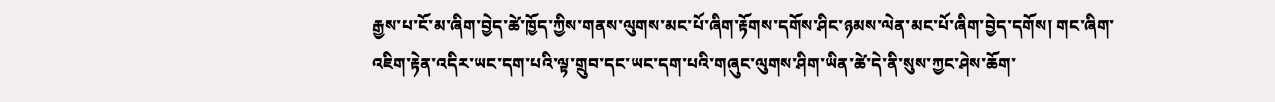རྒྱས་པ་ངོ་མ་ཞིག་བྱེད་ཚེ་ཁྱོད་ཀྱིས་གནས་ལུགས་མང་པོ་ཞིག་རྟོགས་དགོས་ཤིང་ཉམས་ལེན་མང་པོ་ཞིག་བྱེད་དགོས། གང་ཞིག་འཇིག་རྟེན་འདིར་ཡང་དག་པའི་ལྟ་གྲུབ་དང་ཡང་དག་པའི་གཞུང་ལུགས་ཤིག་ཡིན་ཚེ་དེ་ནི་སུས་ཀྱང་ཤེས་ཆོག་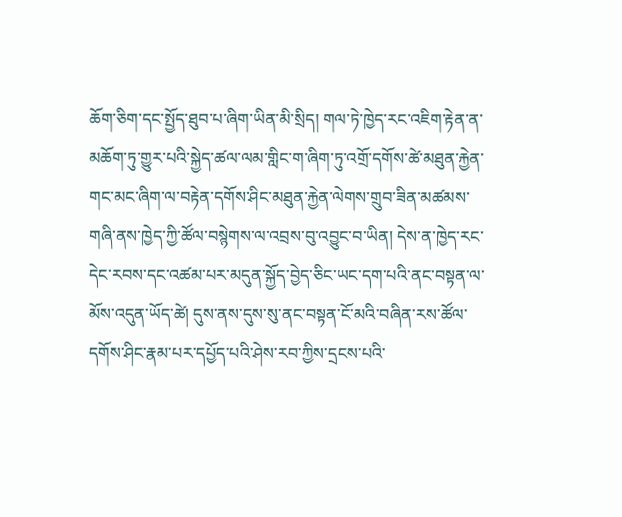ཆོག་ཅིག་དང་སྤྱོད་ཐུབ་པ་ཞིག་ཡིན་མི་སྲིད། གལ་ཏེ་ཁྱེད་རང་འཇིག་རྟེན་ན་མཆོག་ཏུ་གྱུར་པའི་སྐྱེད་ཚལ་ལམ་གླིང་ག་ཞིག་ཏུ་འགྲོ་དགོས་ཚེ་མཐུན་རྐྱེན་གང་མང་ཞིག་ལ་བརྟེན་དགོས་ཤིང་མཐུན་རྐྱེན་ལེགས་གྲུབ་ཟིན་མཚམས་གཞི་ནས་ཁྱེད་ཀྱི་ཚོལ་བསྙེགས་ལ་འབྲས་བུ་འབྱུང་བ་ཡིན། དེས་ན་ཁྱེད་རང་དེང་རབས་དང་འཚམ་པར་མདུན་སྐྱོད་བྱེད་ཅིང་ཡང་དག་པའི་ནང་བསྟན་ལ་མོས་འདུན་ཡོད་ཚེ། དུས་ནས་དུས་སུ་ནང་བསྟན་ངོ་མའི་བཞིན་རས་ཚོལ་དགོས་ཤིང་རྣམ་པར་དཔྱོད་པའི་ཤེས་རབ་ཀྱིས་དྲངས་པའི་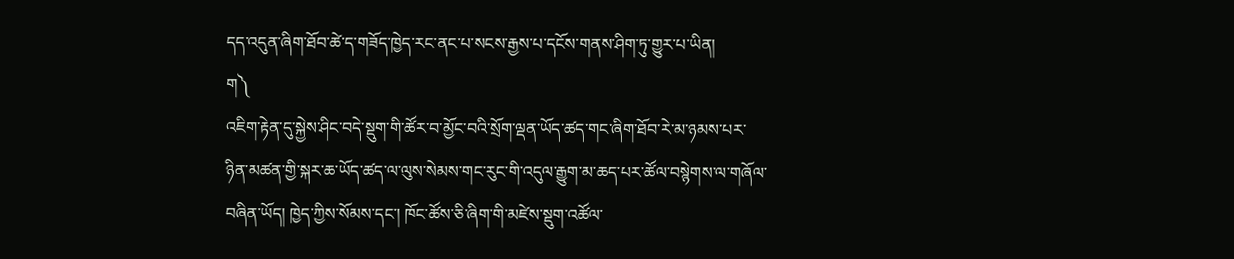དད་འདུན་ཞིག་ཐོབ་ཚེ་ད་གཟོད་ཁྱེད་རང་ནང་པ་སངས་རྒྱས་པ་དངོས་གནས་ཤིག་ཏུ་གྱུར་པ་ཡིན།
ག༽
འཇིག་རྟེན་དུ་སྐྱེས་ཤིང་བདེ་སྡུག་གི་ཚོར་བ་མྱོང་བའི་སྲོག་ལྡན་ཡོད་ཚད་གང་ཞིག་ཐོབ་རེ་མ་ཉམས་པར་ཉིན་མཚན་གྱི་སྐར་ཆ་ཡོད་ཚད་ལ་ལུས་སེམས་གང་རུང་གི་འདུལ་རྒྱུག་མ་ཆད་པར་ཚོལ་བསྙེགས་ལ་གཞོལ་བཞིན་ཡོད། ཁྱེད་ཀྱིས་སོམས་དང་། ཁོང་ཚོས་ཅི་ཞིག་གི་མཛེས་སྡུག་འཚོལ་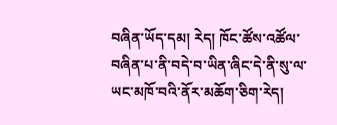བཞིན་ཡོད་དམ། རེད། ཁོང་ཚོས་འཚོལ་བཞིན་པ་ནི་བདེ་བ་ཡིན་ཞིང་དེ་ནི་སུ་ལ་ཡང་མཁོ་བའི་ནོར་མཆོག་ཅིག་རེད།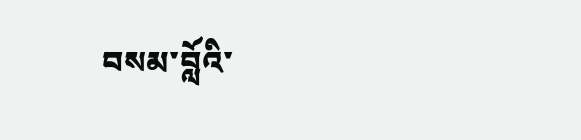བསམ་བློའི་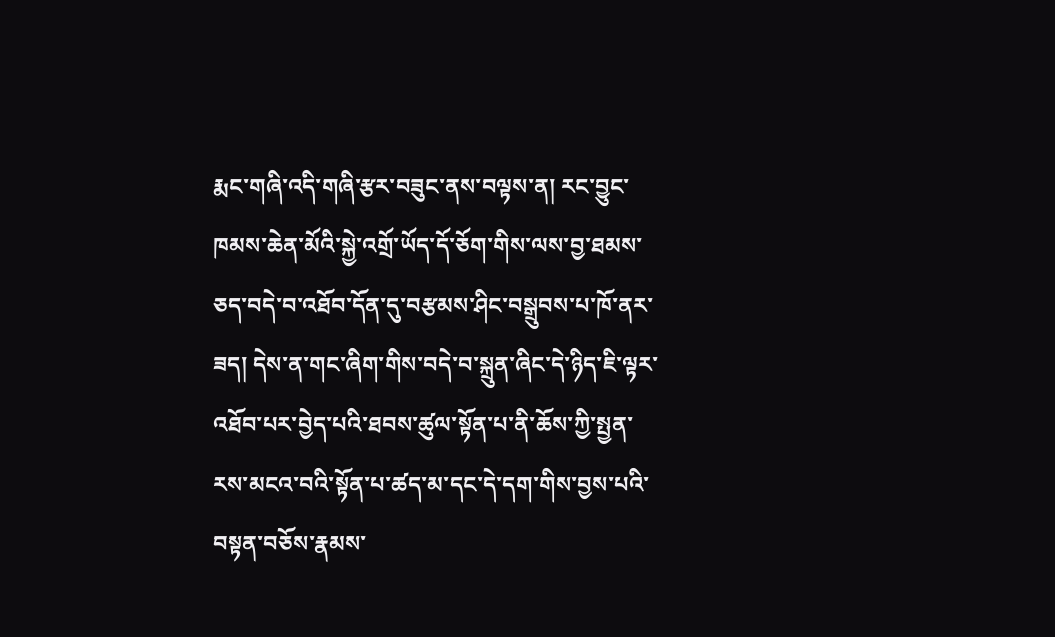རྨང་གཞི་འདི་གཞི་རྩར་བཟུང་ནས་བལྟས་ན། རང་བྱུང་ཁམས་ཆེན་མོའི་སྐྱེ་འགྲོ་ཡོད་དོ་ཅོག་གིས་ལས་བྱ་ཐམས་ཅད་བདེ་བ་འཐོབ་དོན་དུ་བརྩམས་ཤིང་བསྒྲུབས་པ་ཁོ་ནར་ཟད། དེས་ན་གང་ཞིག་གིས་བདེ་བ་སྐྲུན་ཞིང་དེ་ཉིད་ཇི་ལྟར་འཐོབ་པར་བྱེད་པའི་ཐབས་ཚུལ་སྟོན་པ་ནི་ཆོས་ཀྱི་སྤྱན་རས་མངའ་བའི་སྟོན་པ་ཚད་མ་དང་དེ་དག་གིས་བྱས་པའི་བསྟན་བཅོས་རྣམས་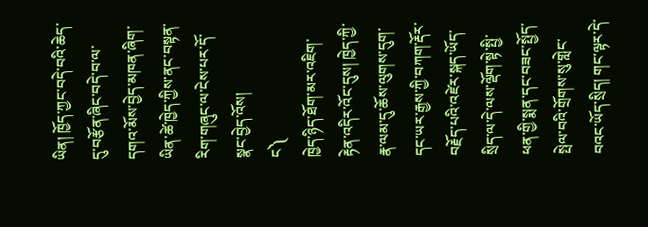ཡིན། ཁྱོད་ཀྱང་བདེ་བའི་ཆེད་དུ་བརྩོན་ཞིང་བདེ་བ་ལ་དགའ་མོས་བྱེད་མཁན་ཞིག་ཡིན་ཚེ་ཁྱེད་ཀྱིས་ནང་བསྟན་རིག་གཞུང་ལ་ངེས་པར་དོ་སྣང་བྱེད་འོས།
ང༽
ཁྱེད་ཉིད་ཐོག་མར་འཇིག་རྟེན་འདིར་འོང་དུས། ཁྱེད་ཀྱི་རྣ་ལམ་དུ་ཆོས་ལུགས་དུག་དང་ཡར་རྒྱས་ཀྱི་བཀག་རྡོར་བརྗོད་པའི་འཛེར་སྐད་ཡོད་སྲིད་ལ་དེ་ལས་ལྡོག་སྟེ་སྤྱི་ཕན་གྱི་སྨན་དང་བཟང་སྤྱོད་སྤེལ་བའི་གྲོགས་སུ་གླེང་བའང་ཡོད་སྲིད། གང་ལྟར་དེ་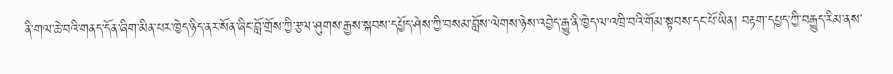ནི་གལ་ཆེ་བའི་གནད་དོན་ཞིག་མིན་པར་ཁྱེད་ཉིད་ནར་སོན་ཞིང་བློ་གྲོས་ཀྱི་རྩལ་ཤུགས་རྒྱས་སྐབས་དཔྱོད་ཤེས་ཀྱི་བསམ་བློས་ལེགས་ཉེས་འབྱེད་རྒྱུ་ནི་ཁྱེད་ལ་འཁྲི་བའི་གོམ་སྟབས་དང་པོ་ཡིན། བརྟག་དཔྱད་ཀྱི་བརྒྱུད་རིམ་ནས་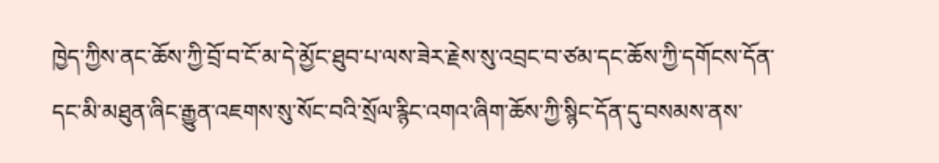ཁྱེད་ཀྱིས་ནང་ཆོས་ཀྱི་བྲོ་བ་ངོ་མ་དེ་མྱོང་ཐུབ་པ་ལས་ཟེར་རྗེས་སུ་འབྲང་བ་ཙམ་དང་ཆོས་ཀྱི་དགོངས་དོན་དང་མི་མཐུན་ཞིང་རྒྱུན་འཇགས་སུ་སོང་བའི་སྲོལ་རྙིང་འགའ་ཞིག་ཆོས་ཀྱི་སྙིང་དོན་དུ་བསམས་ནས་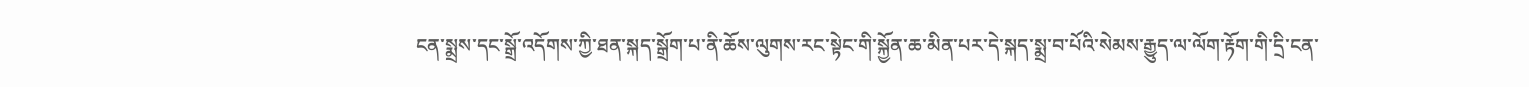ངན་སྨྲས་དང་སྒྲོ་འདོགས་ཀྱི་ཐན་སྐད་སྒྲོག་པ་ནི་ཆོས་ལུགས་རང་སྟེང་གི་སྐྱོན་ཆ་མིན་པར་དེ་སྐད་སྨྲ་བ་པོའི་སེམས་རྒྱུད་ལ་ལོག་རྟོག་གི་དྲི་ངན་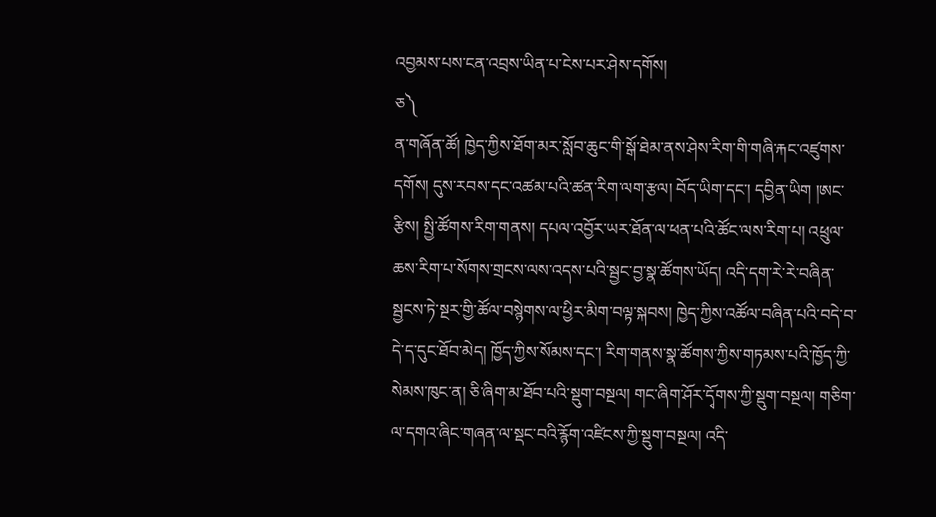འབྱམས་པས་ངན་འབྲས་ཡིན་པ་ངེས་པར་ཤེས་དགོས།
ཅ༽
ན་གཞོན་ཚོ། ཁྱེད་ཀྱིས་ཐོག་མར་སློབ་ཆུང་གི་སྒོ་ཐེམ་ནས་ཤེས་རིག་གི་གཞི་རྐང་འཛུགས་དགོས། དུས་རབས་དང་འཚམ་པའི་ཚན་རིག་ལག་རྩལ། བོད་ཡིག་དང་། དབྱིན་ཡིག །ཨང་རྩིས། སྤྱི་ཚོགས་རིག་གནས། དཔལ་འབྱོར་ཡར་ཐོན་ལ་ཕན་པའི་ཚོང་ལས་རིག་པ། འཕྲུལ་ཆས་རིག་པ་སོགས་གྲངས་ལས་འདས་པའི་སྦྱང་བྱ་སྣ་ཚོགས་ཡོད། འདི་དག་རེ་རེ་བཞིན་སྦྱངས་ཏེ་སྔར་གྱི་ཚོལ་བསྙེགས་ལ་ཕྱིར་མིག་བལྟ་སྐབས། ཁྱེད་ཀྱིས་འཚོལ་བཞིན་པའི་བདེ་བ་དེ་ད་དུང་ཐོབ་མེད། ཁྱོད་ཀྱིས་སོམས་དང་། རིག་གནས་སྣ་ཚོགས་ཀྱིས་གཏམས་པའི་ཁྱོད་ཀྱི་སེམས་ཁུང་ན། ཅི་ཞིག་མ་ཐོབ་པའི་སྡུག་བསྔལ། གང་ཞིག་ཤོར་དྭོགས་ཀྱི་སྡུག་བསྔལ། གཅིག་ལ་དགའ་ཞིང་གཞན་ལ་སྡང་བའི་རྙོག་འཛིངས་ཀྱི་སྡུག་བསྔལ། འདི་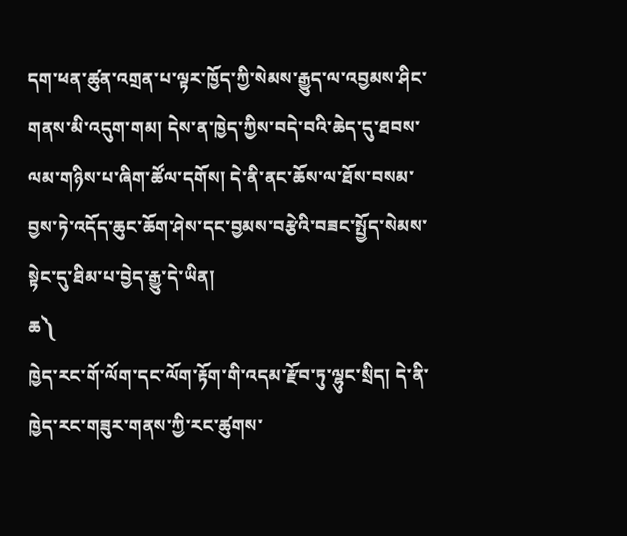དག་ཕན་ཚུན་འགྲན་པ་ལྟར་ཁྱོད་ཀྱི་སེམས་རྒྱུད་ལ་འབྱམས་ཤིང་གནས་མི་འདུག་གམ། དེས་ན་ཁྱེད་ཀྱིས་བདེ་བའི་ཆེད་དུ་ཐབས་ལམ་གཉིས་པ་ཞིག་ཚོལ་དགོས། དེ་ནི་ནང་ཆོས་ལ་ཐོས་བསམ་བྱས་ཏེ་འདོད་ཆུང་ཆོག་ཤེས་དང་བྱམས་བརྩེའི་བཟང་སྤྱོད་སེམས་སྟེང་དུ་ཐིམ་པ་བྱེད་རྒྱུ་དེ་ཡིན།
ཆ༽
ཁྱེད་རང་གོ་ལོག་དང་ལོག་རྟོག་གི་འདམ་རྫོབ་ཏུ་ལྷུང་སྲིད། དེ་ནི་ཁྱེད་རང་གཟུར་གནས་ཀྱི་རང་ཚུགས་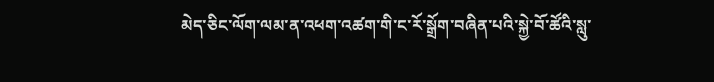མེད་ཅིང་ལོག་ལམ་ན་འཕག་འཚག་གི་ང་རོ་སྒྲོག་བཞིན་པའི་སྐྱེ་བོ་ཚོའི་སླུ་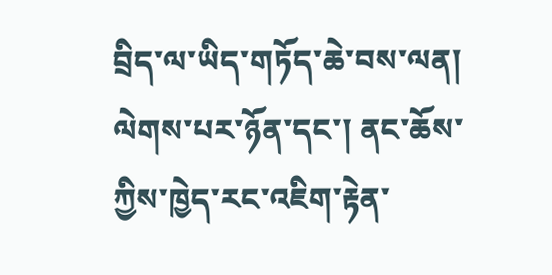བྲིད་ལ་ཡིད་གཏོད་ཆེ་བས་ལན། ལེགས་པར་ཉོན་དང་། ནང་ཆོས་ཀྱིས་ཁྱེད་རང་འཇིག་རྟེན་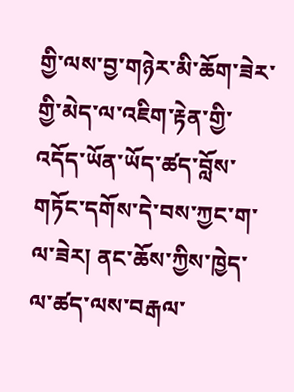གྱི་ལས་བྱ་གཉེར་མི་ཆོག་ཟེར་གྱི་མེད་ལ་འཇིག་རྟེན་གྱི་འདོད་ཡོན་ཡོད་ཚད་བློས་གཏོང་དགོས་དེ་བས་ཀྱང་ག་ལ་ཟེར། ནང་ཆོས་ཀྱིས་ཁྱེད་ལ་ཚད་ལས་བརྒལ་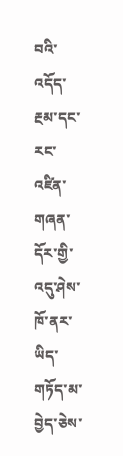བའི་འདོད་རྔམ་དང་རང་འཛིན་གཞན་དོར་གྱི་འདུ་ཤེས་ཁོ་ནར་ཡིད་གཏོད་མ་བྱེད་ཅེས་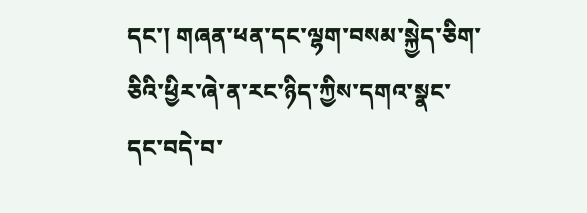དང་། གཞན་ཕན་དང་ལྷག་བསམ་སྐྱེད་ཅིག་ཅིའི་ཕྱིར་ཞེ་ན་རང་ཉིད་ཀྱིས་དགའ་སྣང་དང་བདེ་བ་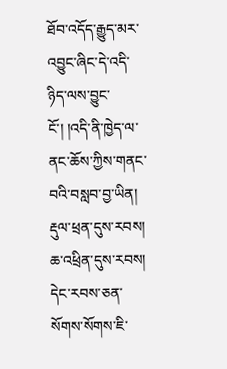ཐོབ་འདོད་རྒྱུད་མར་འབྱུང་ཞིང་དེ་འདི་ཉིད་ལས་བྱུང་ངོ་། །འདི་ནི་ཁྱེད་ལ་ནང་ཆོས་ཀྱིས་གནང་བའི་བསླབ་བྱ་ཡིན། རྡུལ་ཕྲན་དུས་རབས། ཆ་འཕྲིན་དུས་རབས། དེང་རབས་ཅན་སོགས་སོགས་ཇི་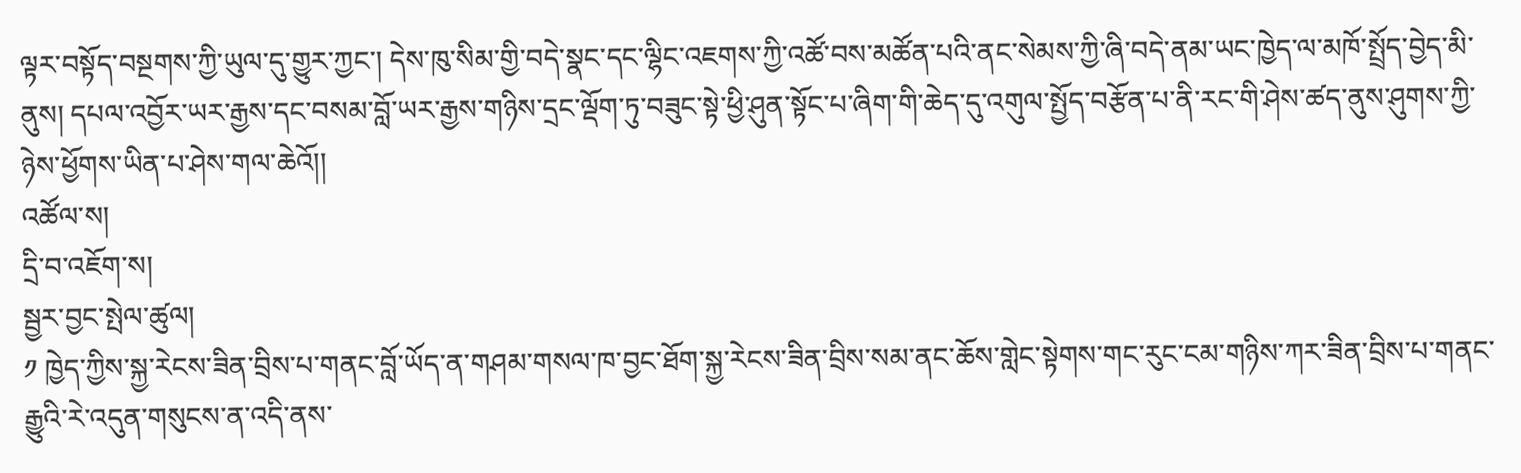ལྟར་བསྟོད་བསྔགས་ཀྱི་ཡུལ་དུ་གྱུར་ཀྱང་། དེས་ཁུ་སིམ་གྱི་བདེ་སྣང་དང་ལྷིང་འཇགས་ཀྱི་འཚོ་བས་མཚོན་པའི་ནང་སེམས་ཀྱི་ཞི་བདེ་ནམ་ཡང་ཁྱེད་ལ་མཁོ་སྤྲོད་བྱེད་མི་ནུས། དཔལ་འབྱོར་ཡར་རྒྱས་དང་བསམ་བློ་ཡར་རྒྱས་གཉིས་དྲང་ལྡོག་ཏུ་བཟུང་སྟེ་ཕྱི་ཤུན་སྟོང་པ་ཞིག་གི་ཆེད་དུ་འགུལ་སྤྱོད་བརྩོན་པ་ནི་རང་གི་ཤེས་ཚད་ནུས་ཤུགས་ཀྱི་ཉེས་ཕྱོགས་ཡིན་པ་ཤེས་གལ་ཆེའོ།།
འཚོལ་ས།
དྲི་བ་འཇོག་ས།
སྦྱར་བྱང་སྤེལ་ཚུལ།
༡ ཁྱེད་ཀྱིས་སྐྱ་རེངས་ཟིན་བྲིས་པ་གནང་བློ་ཡོད་ན་གཤམ་གསལ་ཁ་བྱང་ཐོག་སྐྱ་རེངས་ཟིན་བྲིས་སམ་ནང་ཆོས་གླེང་སྟེགས་གང་རུང་ངམ་གཉིས་ཀར་ཟིན་བྲིས་པ་གནང་རྒྱུའི་རེ་འདུན་གསུངས་ན་འདི་ནས་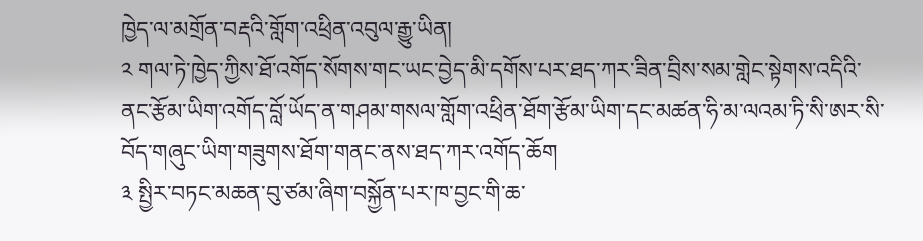ཁྱེད་ལ་མགྲོན་བརྡའི་གློག་འཕྲིན་འབུལ་རྒྱུ་ཡིན།
༢ གལ་ཏེ་ཁྱེད་ཀྱིས་ཐོ་འགོད་སོགས་གང་ཡང་བྱེད་མི་དགོས་པར་ཐད་ཀར་ཟིན་བྲིས་སམ་གླེང་སྟེགས་འདིའི་ནང་རྩོམ་ཡིག་འགོད་བློ་ཡོད་ན་གཤམ་གསལ་གློག་འཕྲིན་ཐོག་རྩོམ་ཡིག་དང་མཚན་ཧི་མ་ལའམ་ཏི་སི་ཨར་སི་བོད་གཞུང་ཡིག་གཟུགས་ཐོག་གནང་ནས་ཐད་ཀར་འགོད་ཆོག
༣ སྤྱིར་བཏང་མཆན་བུ་ཙམ་ཞིག་བསྐྱོན་པར་ཁ་བྱང་གི་ཆ་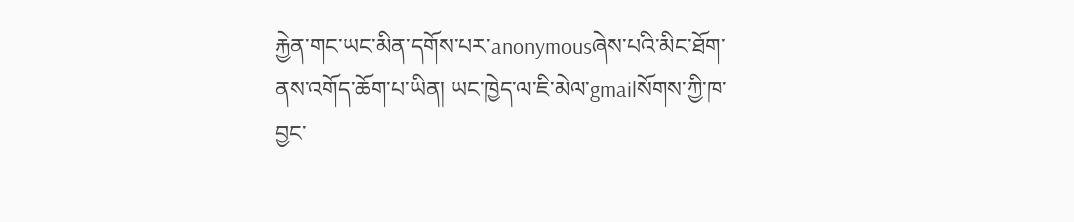རྐྱེན་གང་ཡང་མིན་དགོས་པར་anonymousཞེས་པའི་མིང་ཐོག་ནས་འགོད་ཆོག་པ་ཡིན། ཡང་ཁྱེད་ལ་ཇི་མེལ་gmailསོགས་ཀྱི་ཁ་བྱང་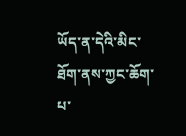ཡོད་ན་དེའི་མིང་ཐོག་ནས་ཀྱང་ཆོག་པ་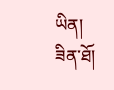ཡིན།
ཟིན་ཐོ།